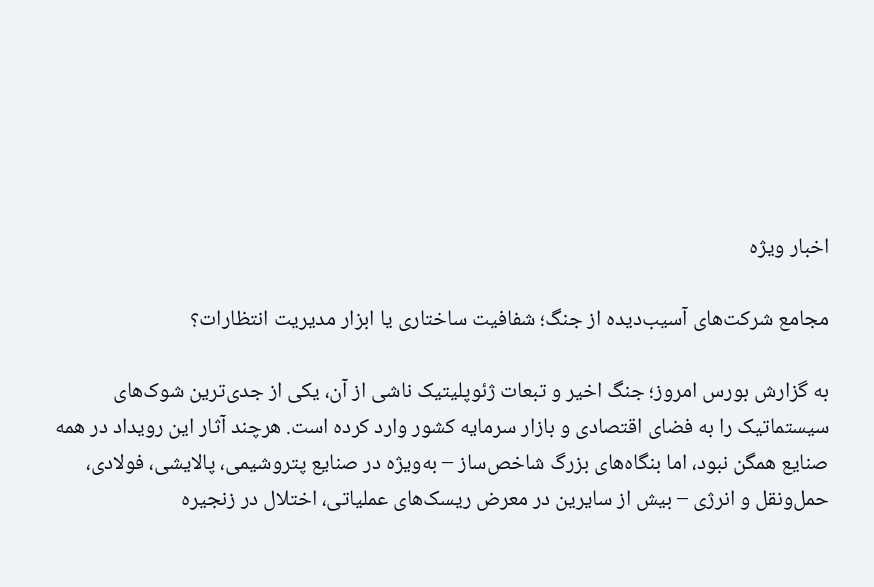اخبار ویژه

مجامع شرکت‌های آسیب‌دیده از جنگ؛ شفافیت ساختاری یا ابزار مدیریت انتظارات؟

به گزارش بورس امروز؛ جنگ اخیر و تبعات ژئوپلیتیک ناشی از آن، یکی از جدی‌ترین شوک‌های سیستماتیک را به فضای اقتصادی و بازار سرمایه کشور وارد کرده است. هرچند آثار این رویداد در همه صنایع همگن نبود، اما بنگاه‌های بزرگ شاخص‌ساز – به‌ویژه در صنایع پتروشیمی، پالایشی، فولادی، حمل‌ونقل و انرژی – بیش از سایرین در معرض ریسک‌های عملیاتی، اختلال در زنجیره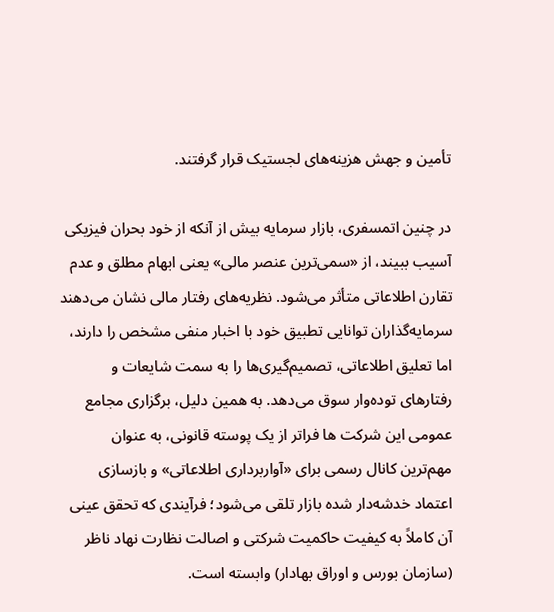تأمین و جهش هزینه‌های لجستیک قرار گرفتند.

در چنین اتمسفری، بازار سرمایه بیش از آنکه از خود بحران فیزیکی آسیب ببیند، از «سمی‌ترین عنصر مالی» یعنی ابهام مطلق و عدم تقارن اطلاعاتی متأثر می‌شود. نظریه‌های رفتار مالی نشان می‌دهند سرمایه‌گذاران توانایی تطبیق خود با اخبار منفی مشخص را دارند، اما تعلیق اطلاعاتی، تصمیم‌گیری‌ها را به سمت شایعات و رفتارهای توده‌وار سوق می‌دهد. به همین دلیل، برگزاری مجامع عمومی این شرکت‌ ها فراتر از یک پوسته قانونی، به عنوان مهم‌ترین کانال رسمی برای «آواربرداری اطلاعاتی» و بازسازی اعتماد خدشه‌دار شده بازار تلقی می‌شود؛ فرآیندی که تحقق عینی آن کاملاً به کیفیت حاکمیت شرکتی و اصالت نظارت نهاد ناظر (سازمان بورس و اوراق بهادار) وابسته است.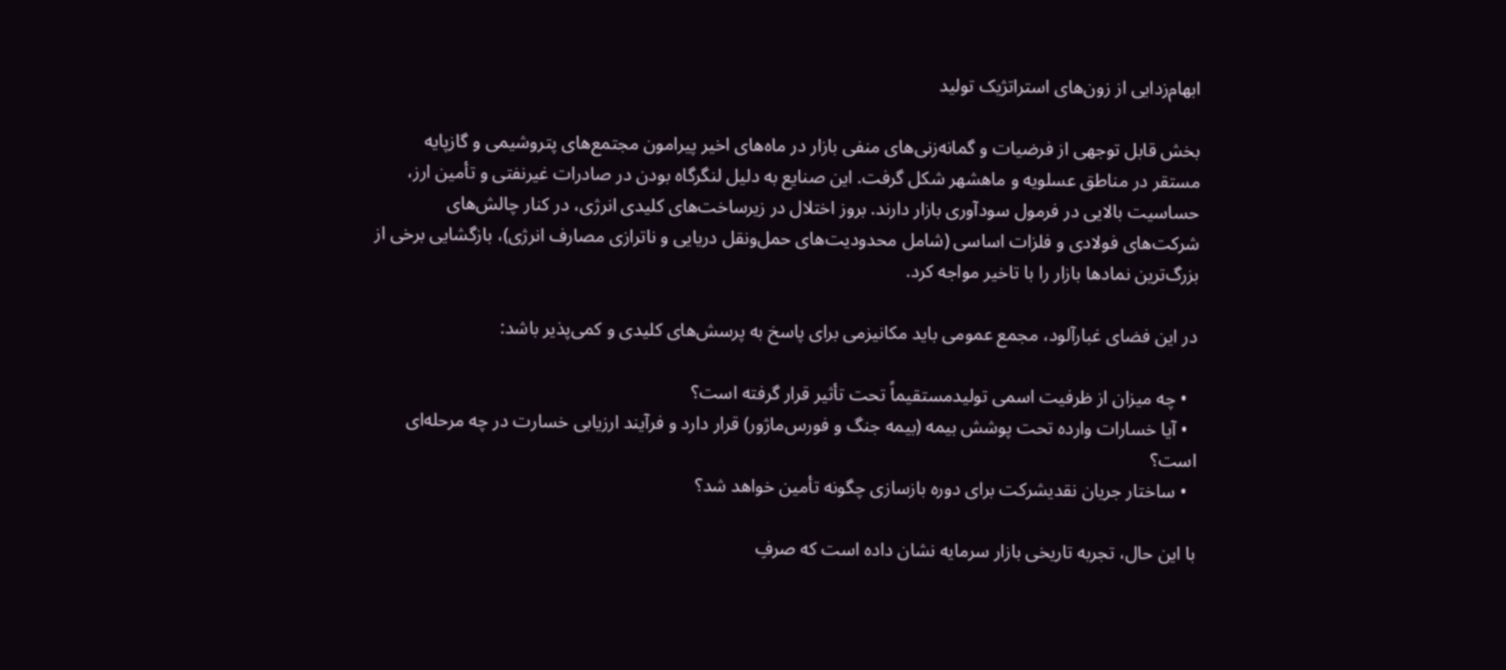ابهام‌زدایی از زون‌های استراتژیک تولید

بخش قابل توجهی از فرضیات و گمانه‌زنی‌های منفی بازار در ماه‌های اخیر پیرامون مجتمع‌های پتروشیمی و گازپایه مستقر در مناطق عسلویه و ماهشهر شکل گرفت. این صنایع به دلیل لنگرگاه بودن در صادرات غیرنفتی و تأمین ارز، حساسیت بالایی در فرمول سودآوری بازار دارند. بروز اختلال در زیرساخت‌های کلیدی انرژی، در کنار چالش‌های شرکت‌های فولادی و فلزات اساسی (شامل محدودیت‌های حمل‌ونقل دریایی و ناترازی مصارف انرژی)، بازگشایی برخی از بزرگ‌ترین نمادها بازار را با تاخیر مواجه کرد.

در این فضای غبارآلود، مجمع عمومی باید مکانیزمی برای پاسخ به پرسش‌های کلیدی و کمی‌پذیر باشد:

  • چه میزان از ظرفیت اسمی تولیدمستقیماً تحت تأثیر قرار گرفته است؟
  • آیا خسارات وارده تحت پوشش بیمه (بیمه جنگ و فورس‌ماژور) قرار دارد و فرآیند ارزیابی خسارت در چه مرحله‌ای است؟
  • ساختار جریان نقدیشرکت برای دوره بازسازی چگونه تأمین خواهد شد؟

با این حال، تجربه تاریخی بازار سرمایه نشان داده است که صرفِ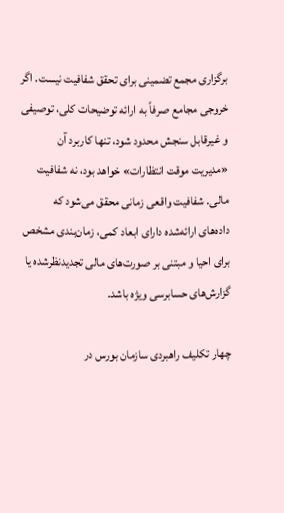برگزاری مجمع تضمینی برای تحقق شفافیت نیست. اگر خروجی مجامع صرفاً به ارائه‌ توضیحات کلی، توصیفی و غیرقابل سنجش محدود شود، تنها کاربرد آن «مدیریت موقت انتظارات» خواهد بود، نه شفافیت مالی. شفافیت واقعی زمانی محقق می‌شود که داده‌های ارائه‌شده دارای ابعاد کمی، زمان‌بندی مشخص برای احیا و مبتنی بر صورت‌های مالی تجدیدنظرشده یا گزارش‌های حسابرسی ویژه باشد.

چهار تکلیف راهبردی سازمان بورس در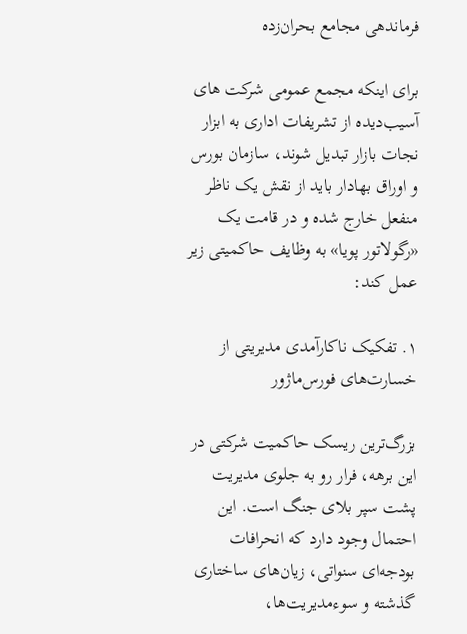فرماندهی مجامع بحران‌زده

برای اینکه مجمع عمومی شرکت‌ های آسیب‌دیده از تشریفات اداری به ابزار نجات بازار تبدیل شوند، سازمان بورس و اوراق بهادار باید از نقش یک ناظر منفعل خارج شده و در قامت یک «رگولاتور پویا» به وظایف حاکمیتی زیر عمل کند:

۱. تفکیک ناکارآمدی مدیریتی از خسارت‌های فورس‌ماژور

بزرگ‌ترین ریسک حاکمیت شرکتی در این برهه، فرار رو به جلوی مدیریت پشت سپر بلای جنگ است. این احتمال وجود دارد که انحرافات بودجه‌ای سنواتی، زیان‌های ساختاری گذشته و سوءمدیریت‌ها،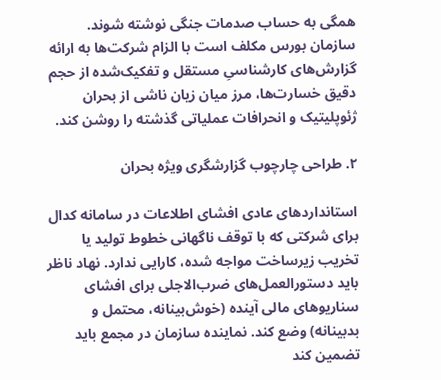همگی به حساب صدمات جنگی نوشته شوند. سازمان بورس مکلف است با الزام شرکت‌ها به ارائه گزارش‌های کارشناسیِ مستقل و تفکیک‌شده از حجم دقیق خسارت‌ها، مرز میان زیان ناشی از بحران ژئوپلیتیک و انحرافات عملیاتی گذشته را روشن کند.

۲. طراحی چارچوب گزارشگری ویژه بحران

استانداردهای عادی افشای اطلاعات در سامانه کدال برای شرکتی که با توقف ناگهانی خطوط تولید یا تخریب زیرساخت مواجه شده، کارایی ندارد. نهاد ناظر باید دستورالعمل‌های ضرب‌الاجلی برای افشای سناریوهای مالی آینده (خوش‌بینانه، محتمل و بدبینانه) وضع کند. نماینده سازمان در مجمع باید تضمین کند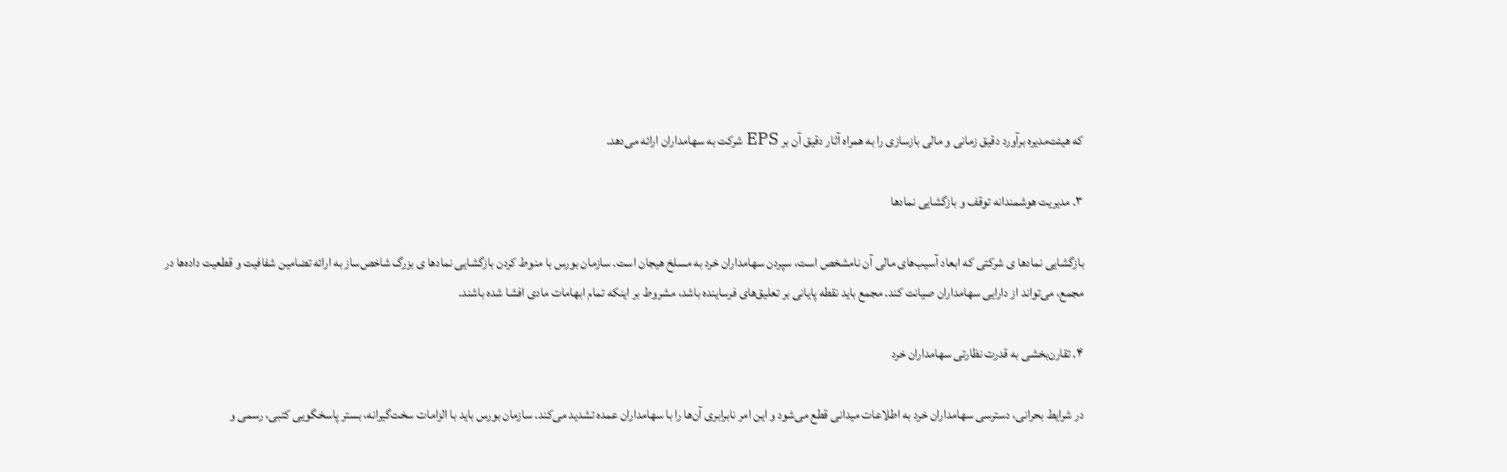که هیئت‌مدیره برآورد دقیق زمانی و مالی بازسازی را به همراه آثار دقیق آن بر EPS شرکت به سهامداران ارائه می‌دهد.

۳. مدیریت هوشمندانه توقف و بازگشایی نمادها

بازگشایی نمادها ی شرکتی که ابعاد آسیب‌های مالی آن نامشخص است، سپردن سهامداران خرد به مسلخ هیجان است. سازمان بورس با منوط کردن بازگشایی نمادها ی بزرگ شاخص‌ساز به ارائه تضامین شفافیت و قطعیت داده‌ها در مجمع، می‌تواند از دارایی سهامداران صیانت کند. مجمع باید نقطه پایانی بر تعلیق‌های فرساینده باشد، مشروط بر اینکه تمام ابهامات مادی افشا شده باشند.

۴. تقارن‌بخشی به قدرت نظارتی سهامداران خرد

در شرایط بحرانی، دسترسی سهامداران خرد به اطلاعات میدانی قطع می‌شود و این امر نابرابری آن‌ها را با سهامداران عمده تشدید می‌کند. سازمان بورس باید با الزامات سخت‌گیرانه، بستر پاسخگویی کتبی، رسمی و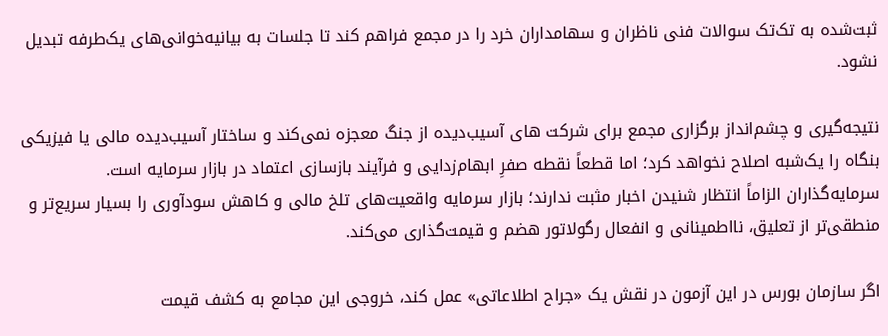ثبت‌شده به تک‌تک سوالات فنی ناظران و سهامداران خرد را در مجمع فراهم کند تا جلسات به بیانیه‌خوانی‌های یک‌طرفه تبدیل نشود.

نتیجه‌گیری و چشم‌انداز برگزاری مجمع برای شرکت‌ های آسیب‌دیده از جنگ معجزه نمی‌کند و ساختار آسیب‌دیده مالی یا فیزیکی بنگاه را یک‌شبه اصلاح نخواهد کرد؛ اما قطعاً نقطه صفرِ ابهام‌زدایی و فرآیند بازسازی اعتماد در بازار سرمایه است. سرمایه‌گذاران الزاماً انتظار شنیدن اخبار مثبت ندارند؛ بازار سرمایه واقعیت‌های تلخ مالی و کاهش سودآوری را بسیار سریع‌تر و منطقی‌تر از تعلیق، نااطمینانی و انفعال رگولاتور هضم و قیمت‌گذاری می‌کند.

اگر سازمان بورس در این آزمون در نقش یک «جراح اطلاعاتی» عمل کند، خروجی این مجامع به کشف قیمت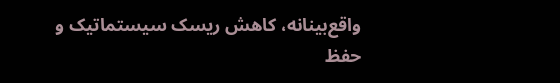واقع‌بینانه، کاهش ریسک سیستماتیک و حفظ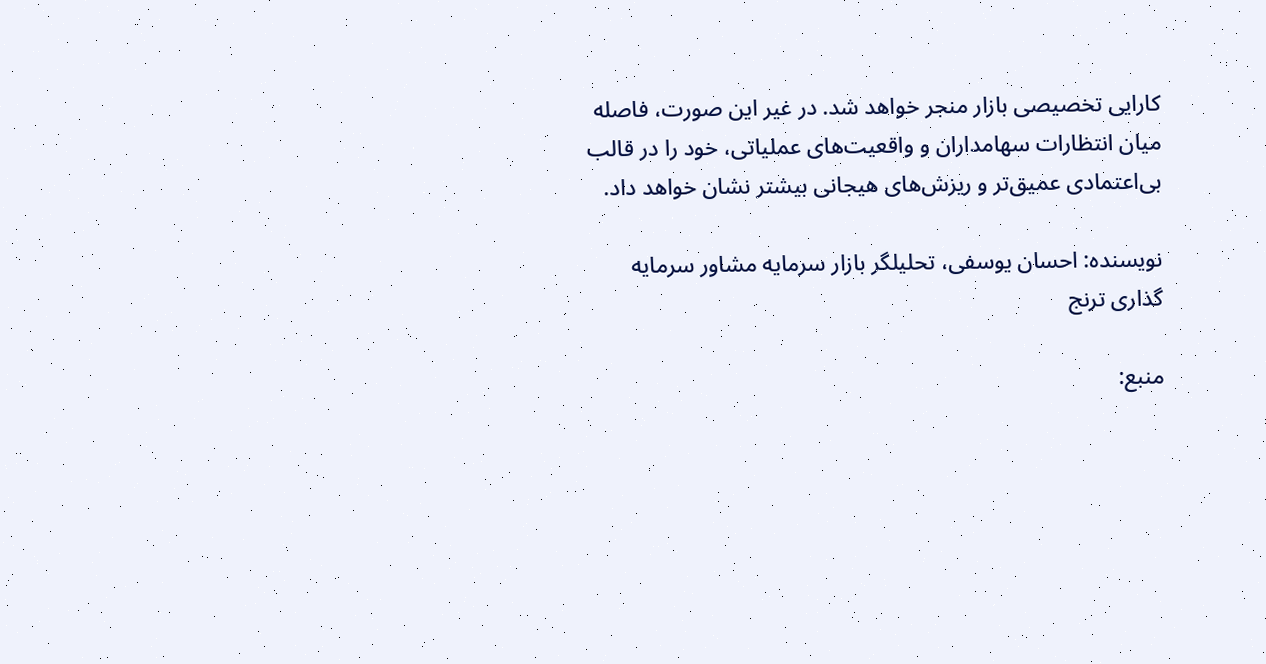کارایی تخصیصی بازار منجر خواهد شد. در غیر این صورت، فاصله میان انتظارات سهامداران و واقعیت‌های عملیاتی، خود را در قالب بی‌اعتمادی عمیق‌تر و ریزش‌های هیجانی بیشتر نشان خواهد داد.

نویسنده: احسان یوسفی، تحلیلگر بازار سرمایه مشاور سرمایه گذاری ترنج

منبع: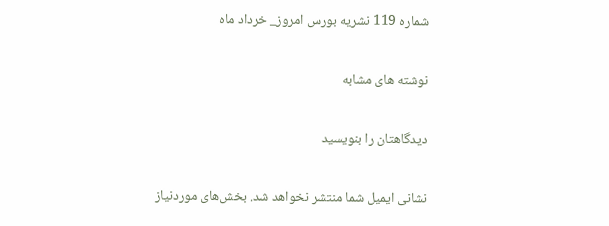شماره 119 نشریه بورس امروز_ خرداد ماه

نوشته های مشابه

دیدگاهتان را بنویسید

نشانی ایمیل شما منتشر نخواهد شد. بخش‌های موردنیاز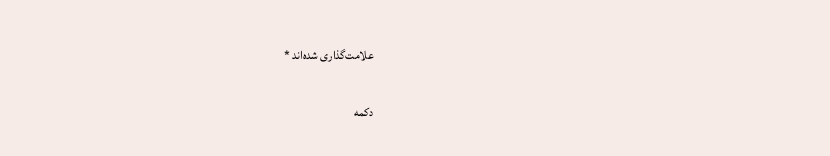علامت‌گذاری شده‌اند *

دکمه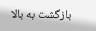بازگشت به بالا